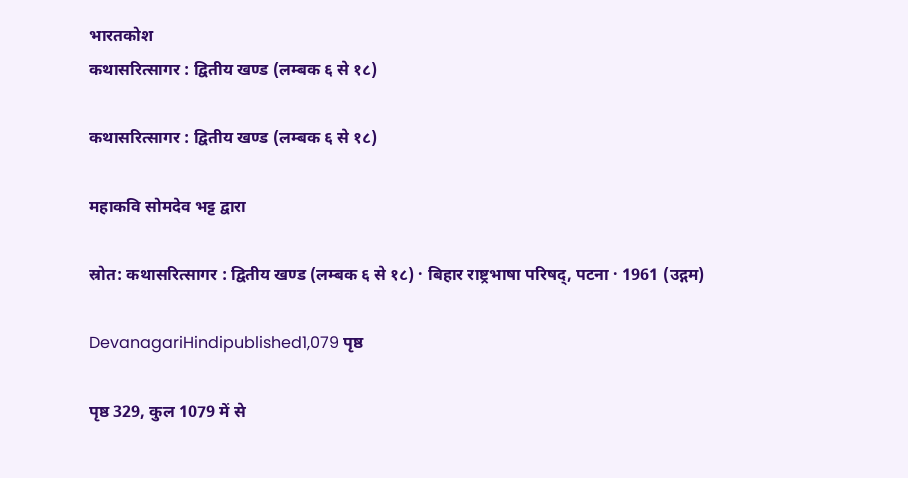भारतकोश
कथासरित्सागर : द्वितीय खण्ड (लम्बक ६ से १८)

कथासरित्सागर : द्वितीय खण्ड (लम्बक ६ से १८)

महाकवि सोमदेव भट्ट द्वारा

स्रोत: कथासरित्सागर : द्वितीय खण्ड (लम्बक ६ से १८) · बिहार राष्ट्रभाषा परिषद्, पटना · 1961 (उद्गम)

DevanagariHindipublished1,079 पृष्ठ

पृष्ठ 329, कुल 1079 में से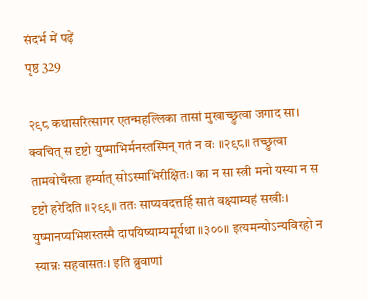संदर्भ में पढ़ें
पृष्ठ 329

२९८ कथासरित्सागर एतन्महल्लिका तासां मुखाच्छ्रुत्वा जगाद सा। क्वचित् स दृष्टो युष्माभिर्मनस्तस्मिन् गतं न वः ॥२९८॥ तच्छ्रुत्वा तामवोचँस्ता हर्म्यात् सोऽस्माभिरीक्षितः। का न सा स्त्री मनो यस्या न स दृष्टो हरेदिति ॥२९९॥ ततः साप्यवदत्तर्हि सातं वक्ष्याम्यहं सखीः। युष्मानप्यभिशस्तस्मै दापयिष्याम्यमूर्यथा ॥३००॥ इत्यमन्योऽन्यविरहो न स्यान्नः सहवासतः। इति ब्रुवाणां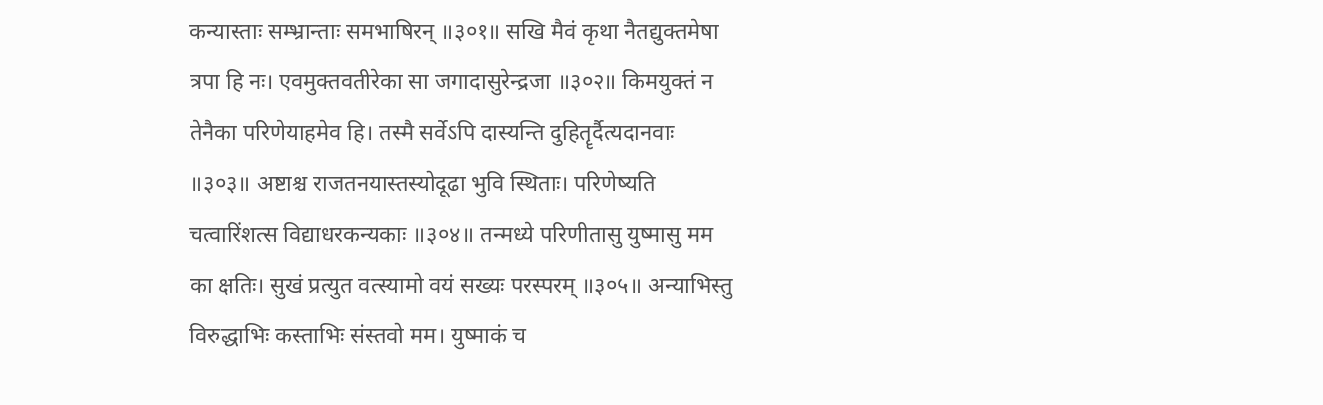कन्यास्ताः सम्भ्रान्ताः समभाषिरन् ॥३०१॥ सखि मैवं कृथा नैतद्युक्तमेषा त्रपा हि नः। एवमुक्तवतीरेका सा जगादासुरेन्द्रजा ॥३०२॥ किमयुक्तं न तेनैका परिणेयाहमेव हि। तस्मै सर्वेऽपि दास्यन्ति दुहितॄर्दैत्यदानवाः ॥३०३॥ अष्टाश्च राजतनयास्तस्योदूढा भुवि स्थिताः। परिणेष्यति चत्वारिंशत्स विद्याधरकन्यकाः ॥३०४॥ तन्मध्ये परिणीतासु युष्मासु मम का क्षतिः। सुखं प्रत्युत वत्स्यामो वयं सख्यः परस्परम् ॥३०५॥ अन्याभिस्तु विरुद्धाभिः कस्ताभिः संस्तवो मम। युष्माकं च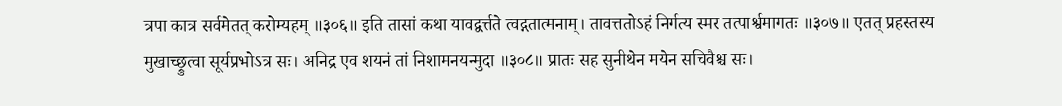त्रपा कात्र सर्वमेतत् करोम्यहम् ॥३०६॥ इति तासां कथा यावद्वर्त्तते त्वद्गतात्मनाम्। तावत्ततोऽहं निर्गत्य स्मर तत्पार्श्वमागतः ॥३०७॥ एतत् प्रहस्तस्य मुखाच्छ्रुत्वा सूर्यप्रभोऽत्र सः। अनिद्र एव शयनं तां निशामनयन्मुदा ॥३०८॥ प्रातः सह सुनीथेन मयेन सचिवैश्च सः।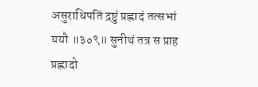असुराधिपतिं द्रष्टुं प्रह्लादं तत्सभां ययौ ॥३०९॥ सुनीथं तत्र स प्राह प्रह्लादो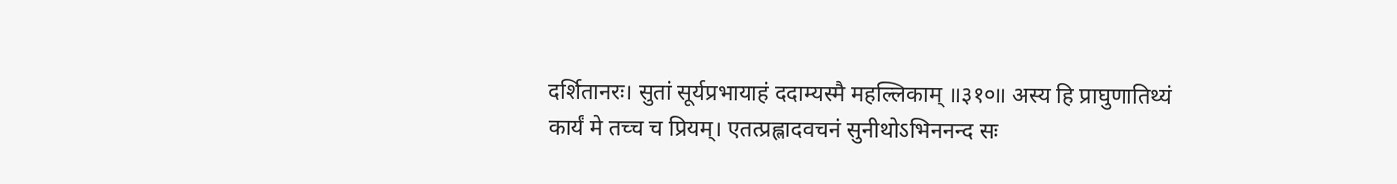दर्शितानरः। सुतां सूर्यप्रभायाहं ददाम्यस्मै महल्लिकाम् ॥३१०॥ अस्य हि प्राघुणातिथ्यं कार्यं मे तच्च च प्रियम्। एतत्प्रह्लादवचनं सुनीथोऽभिननन्द सः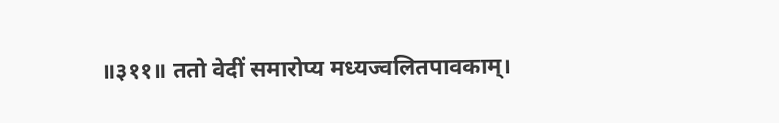॥३११॥ ततो वेदीं समारोप्य मध्यज्वलितपावकाम्।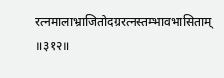रत्नमालाभ्राजितोदग्ररत्नस्तम्भावभासिताम् ॥३१२॥